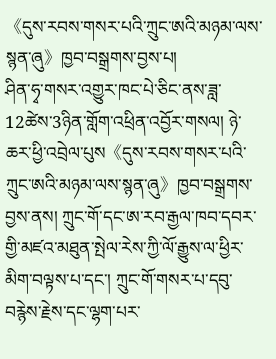《དུས་རབས་གསར་པའི་ཀྲུང་ཨའི་མཉམ་ལས་སྙན་ཞུ》ཁྱབ་བསྒྲགས་བྱས་པ།
ཤིན་ཧྭ་གསར་འགྱུར་ཁང་པེ་ཅིང་ནས་ཟླ་12ཚེས་3ཉིན་གློག་འཕྲིན་འབྱོར་གསལ། ཉེ་ཆར་ཕྱི་འབྲེལ་པུས《དུས་རབས་གསར་པའི་ཀྲུང་ཨའི་མཉམ་ལས་སྙན་ཞུ》ཁྱབ་བསྒྲགས་བྱས་ནས། ཀྲུང་གོ་དང་ཨ་རབ་རྒྱལ་ཁབ་དབར་གྱི་མཛའ་མཐུན་སྤེལ་རེས་ཀྱི་ལོ་རྒྱུས་ལ་ཕྱིར་མིག་བལྟས་པ་དང་། ཀྲུང་གོ་གསར་པ་དབུ་བརྙེས་རྗེས་དང་ལྷག་པར་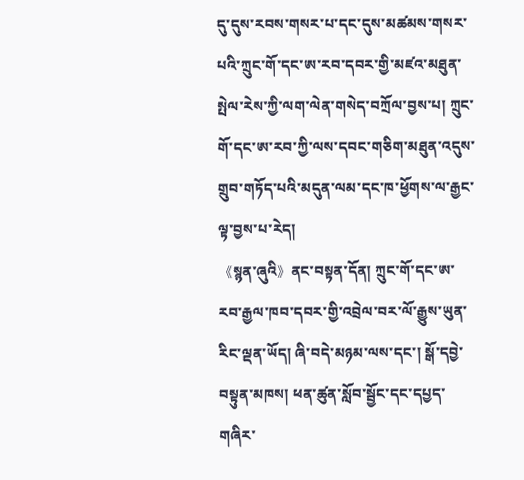དུ་དུས་རབས་གསར་པ་དང་དུས་མཚམས་གསར་པའི་ཀྲུང་གོ་དང་ཨ་རབ་དབར་གྱི་མཛའ་མཐུན་སྤེལ་རེས་ཀྱི་ལག་ལེན་གསེད་བཀྲོལ་བྱས་པ། ཀྲུང་གོ་དང་ཨ་རབ་ཀྱི་ལས་དབང་གཅིག་མཐུན་འདུས་གྲུབ་གཏོད་པའི་མདུན་ལམ་དང་ཁ་ཕྱོགས་ལ་རྒྱང་ལྟ་བྱས་པ་རེད།
《སྙན་ཞུའི》ནང་བསྟན་དོན། ཀྲུང་གོ་དང་ཨ་རབ་རྒྱལ་ཁབ་དབར་གྱི་འབྲེལ་བར་ལོ་རྒྱུས་ཡུན་རིང་ལྡན་ཡོད། ཞི་བདེ་མཉམ་ལས་དང་། སྒོ་དབྱེ་བསྟུན་མཁས། ཕན་ཚུན་སློབ་སྦྱོང་དང་དཔྱད་གཞིར་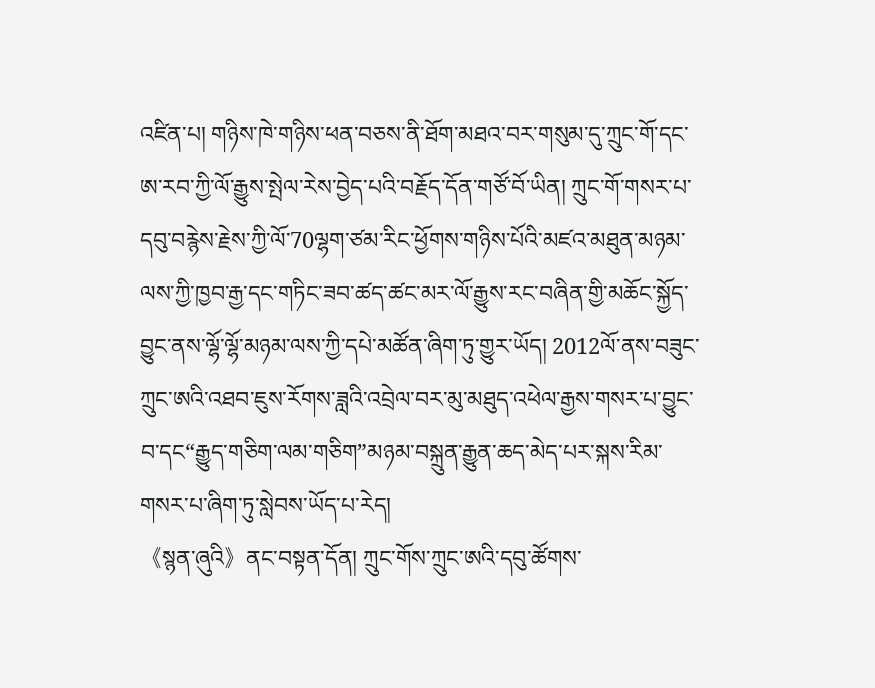འཛིན་པ། གཉིས་ཁེ་གཉིས་ཕན་བཅས་ནི་ཐོག་མཐའ་བར་གསུམ་དུ་ཀྲུང་གོ་དང་ཨ་རབ་ཀྱི་ལོ་རྒྱུས་སྤེལ་རེས་བྱེད་པའི་བརྗོད་དོན་གཙོ་བོ་ཡིན། ཀྲུང་གོ་གསར་པ་དབུ་བརྙེས་རྗེས་ཀྱི་ལོ་70ལྷག་ཙམ་རིང་ཕྱོགས་གཉིས་པོའི་མཛའ་མཐུན་མཉམ་ལས་ཀྱི་ཁྱབ་རྒྱ་དང་གཏིང་ཟབ་ཚད་ཚང་མར་ལོ་རྒྱུས་རང་བཞིན་གྱི་མཆོང་སྐྱོད་བྱུང་ནས་ལྷོ་ལྷོ་མཉམ་ལས་ཀྱི་དཔེ་མཚོན་ཞིག་ཏུ་གྱུར་ཡོད། 2012ལོ་ནས་བཟུང་ཀྲུང་ཨའི་འཐབ་ཇུས་རོགས་ཟླའི་འབྲེལ་བར་མུ་མཐུད་འཕེལ་རྒྱས་གསར་པ་བྱུང་བ་དང“རྒྱུད་གཅིག་ལམ་གཅིག”མཉམ་བསྐྲུན་རྒྱུན་ཆད་མེད་པར་སྐས་རིམ་གསར་པ་ཞིག་ཏུ་སླེབས་ཡོད་པ་རེད།
《སྙན་ཞུའི》ནང་བསྟན་དོན། ཀྲུང་གོས་ཀྲུང་ཨའི་དབུ་ཚོགས་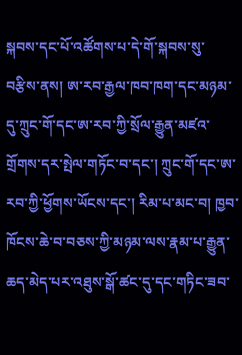སྐབས་དང་པོ་འཚོགས་པ་དེ་གོ་སྐབས་སུ་བརྩིས་ནས། ཨ་རབ་རྒྱལ་ཁབ་ཁག་དང་མཉམ་དུ་ཀྲུང་གོ་དང་ཨ་རབ་ཀྱི་སྲོལ་རྒྱུན་མཛའ་གྲོགས་དར་སྤེལ་གཏོང་བ་དང་། ཀྲུང་གོ་དང་ཨ་རབ་ཀྱི་ཕྱོགས་ཡོངས་དང་། རིམ་པ་མང་བ། ཁྱབ་ཁོངས་ཆེ་བ་བཅས་ཀྱི་མཉམ་ལས་རྣམ་པ་རྒྱུན་ཆད་མེད་པར་འཐུས་སྒོ་ཚང་དུ་དང་གཏིང་ཟབ་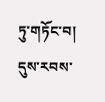ཏུ་གཏོང་བ། དུས་རབས་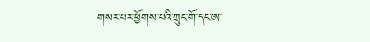གསར་པར་ཕྱོགས་པའི་ཀྲུང་གོ་དང་ཨ་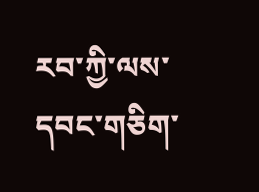རབ་ཀྱི་ལས་དབང་གཅིག་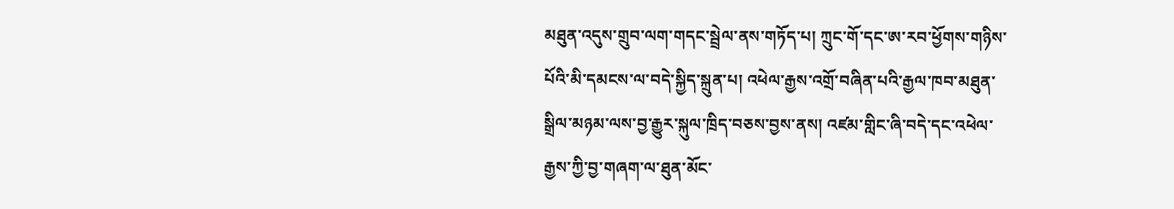མཐུན་འདུས་གྲུབ་ལག་གདང་སྦྲེལ་ནས་གཏོད་པ། ཀྲུང་གོ་དང་ཨ་རབ་ཕྱོགས་གཉིས་པོའི་མི་དམངས་ལ་བདེ་སྐྱིད་སྐྲུན་པ། འཕེལ་རྒྱས་འགྲོ་བཞིན་པའི་རྒྱལ་ཁབ་མཐུན་སྒྲིལ་མཉམ་ལས་བྱ་རྒྱུར་སྐུལ་ཁྲིད་བཅས་བྱས་ནས། འཛམ་གླིང་ཞི་བདེ་དང་འཕེལ་རྒྱས་ཀྱི་བྱ་གཞག་ལ་ཐུན་མོང་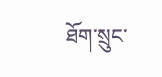ཐོག་སྲུང་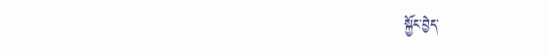སྐྱོང་བྱེད་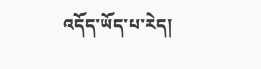འདོད་ཡོད་པ་རེད།